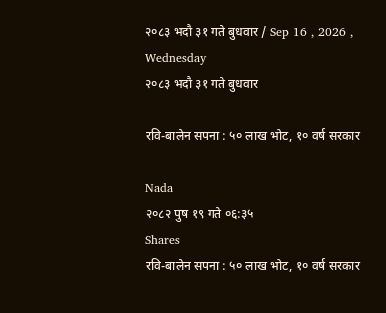२०८३ भदौ ३१ गते बुधवार / Sep 16 , 2026 , Wednesday
२०८३ भदौ ३१ गते बुधवार

रवि-बालेन सपना : ५० लाख भोट, १० वर्ष सरकार

Nada
२०८२ पुष १९ गते ०६:३५
Shares
रवि-बालेन सपना : ५० लाख भोट, १० वर्ष सरकार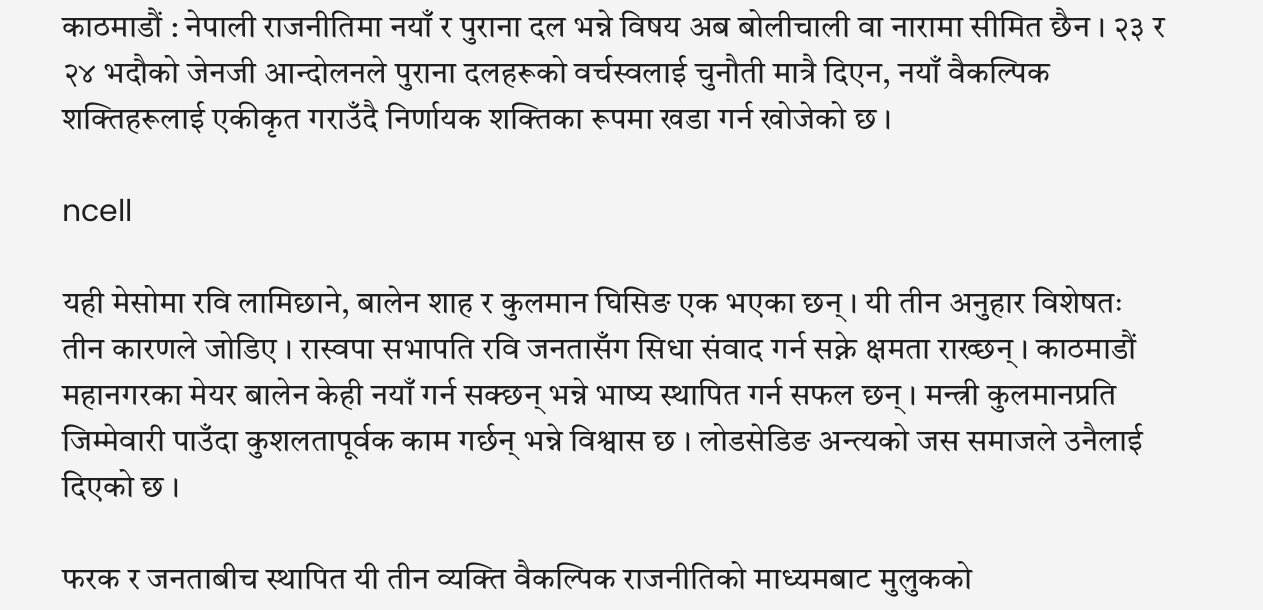काठमाडौं : नेपाली राजनीतिमा नयाँ र पुराना दल भन्ने विषय अब बोलीचाली वा नारामा सीमित छैन । २३ र २४ भदौको जेनजी आन्दोलनले पुराना दलहरूको वर्चस्वलाई चुनौती मात्रै दिएन, नयाँ वैकल्पिक शक्तिहरूलाई एकीकृत गराउँदै निर्णायक शक्तिका रूपमा खडा गर्न खोजेको छ ।

ncell

यही मेसोमा रवि लामिछाने, बालेन शाह र कुलमान घिसिङ एक भएका छन् । यी तीन अनुहार विशेषतः तीन कारणले जोडिए । रास्वपा सभापति रवि जनतासँग सिधा संवाद गर्न सक्ने क्षमता राख्छन् । काठमाडौं महानगरका मेयर बालेन केही नयाँ गर्न सक्छन् भन्ने भाष्य स्थापित गर्न सफल छन् । मन्त्री कुलमानप्रति जिम्मेवारी पाउँदा कुशलतापूर्वक काम गर्छन् भन्ने विश्वास छ । लोडसेडिङ अन्त्यको जस समाजले उनैलाई दिएको छ ।

फरक र जनताबीच स्थापित यी तीन व्यक्ति वैकल्पिक राजनीतिको माध्यमबाट मुलुकको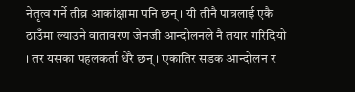नेतृत्व गर्ने तीव्र आकांक्षामा पनि छन् । यी तीनै पात्रलाई एकै ठाउँमा ल्याउने वातावरण जेनजी आन्दोलनले नै तयार गरिदियो । तर यसका पहलकर्ता धेरै छन् । एकातिर सडक आन्दोलन र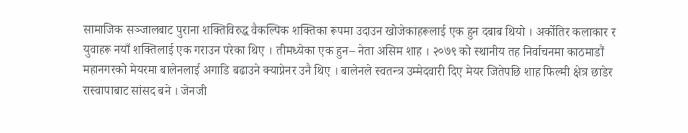सामाजिक सञ्जालबाट पुराना शक्तिविरुद्ध वैकल्पिक शक्तिका रूपमा उदाउन खोजेकाहरूलाई एक हुन दबाब थियो । अर्कोतिर कलाकार र युवाहरू नयाँ शक्तिलाई एक गराउन परेका थिए । तीमध्येका एक हुन– नेता असिम शाह । २०७९ को स्थानीय तह निर्वाचनमा काठमाडौं महानगरको मेयरमा बालेनलाई अगाडि बढाउने क्याप्नेनर उनै थिए । बालेनले स्वतन्त्र उम्मेदवारी दिए मेयर जितेपछि शाह फिल्मी क्षेत्र छाडेर रास्वापाबाट सांसद बने । जेनजी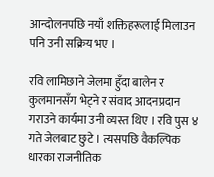आन्दोलनपछि नयाँ शक्तिहरूलाई मिलाउन पनि उनी सक्रिय भए ।

रवि लामिछाने जेलमा हुँदा बालेन र कुलमानसँग भेट्ने र संवाद आदनप्रदान गराउने कार्यमा उनी व्यस्त थिए । रवि पुस ४ गते जेलबाट छुटे । त्यसपछि वैकल्पिक धारका राजनीतिक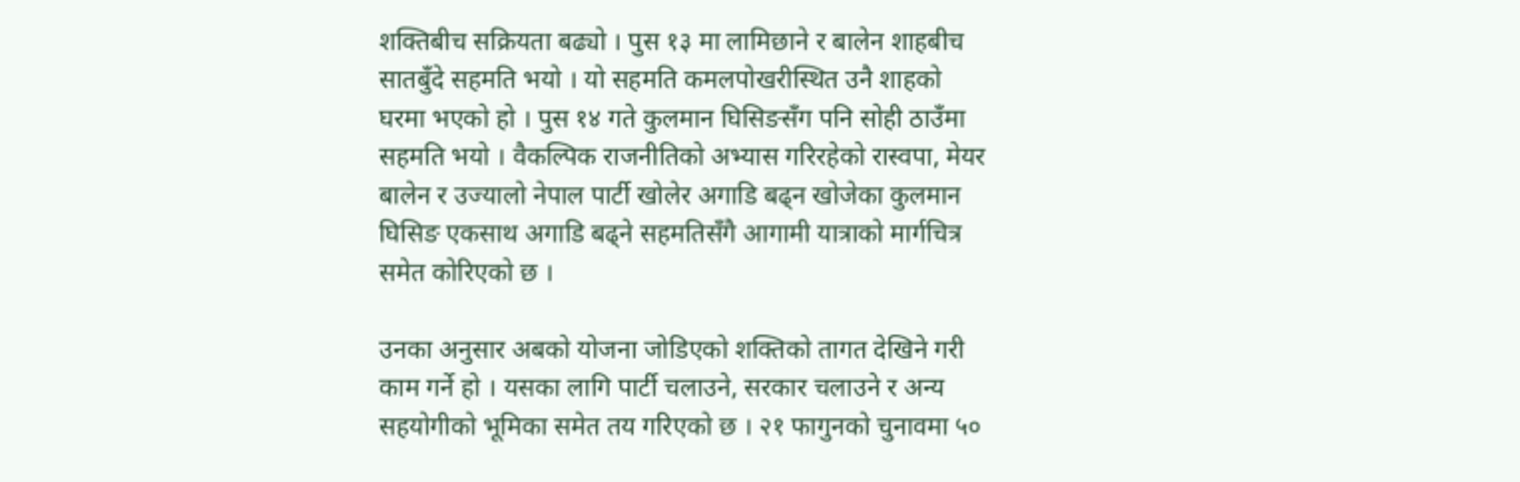शक्तिबीच सक्रियता बढ्यो । पुस १३ मा लामिछाने र बालेन शाहबीच सातबुँदे सहमति भयो । यो सहमति कमलपोखरीस्थित उनै शाहको घरमा भएको हो । पुस १४ गते कुलमान घिसिङसँग पनि सोही ठाउँमा सहमति भयो । वैकल्पिक राजनीतिको अभ्यास गरिरहेको रास्वपा, मेयर बालेन र उज्यालो नेपाल पार्टी खोलेर अगाडि बढ्न खोजेका कुलमान घिसिङ एकसाथ अगाडि बढ्ने सहमतिसँगै आगामी यात्राको मार्गचित्र समेत कोरिएको छ ।

उनका अनुसार अबको योजना जोडिएको शक्तिको तागत देखिने गरी काम गर्ने हो । यसका लागि पार्टी चलाउने, सरकार चलाउने र अन्य सहयोगीको भूमिका समेत तय गरिएको छ । २१ फागुनको चुनावमा ५०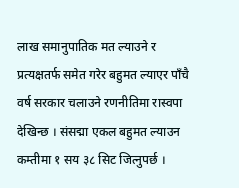लाख समानुपातिक मत ल्याउने र प्रत्यक्षतर्फ समेत गरेर बहुमत ल्याएर पाँचै वर्ष सरकार चलाउने रणनीतिमा रास्वपा देखिन्छ । संसद्मा एकल बहुमत ल्याउन कम्तीमा १ सय ३८ सिट जित्नुपर्छ ।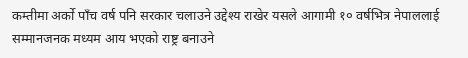कम्तीमा अर्को पाँच वर्ष पनि सरकार चलाउने उद्देश्य राखेर यसले आगामी १० वर्षभित्र नेपाललाई सम्मानजनक मध्यम आय भएको राष्ट्र बनाउने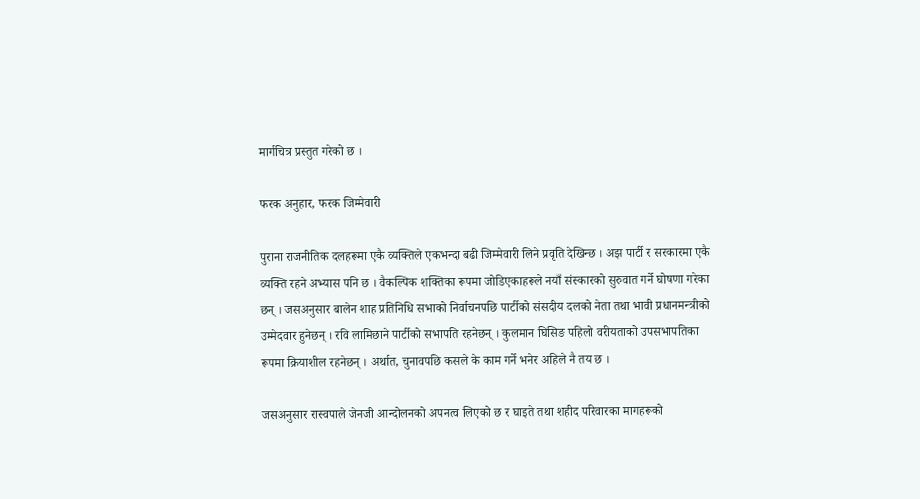मार्गचित्र प्रस्तुत गरेको छ ।

फरक अनुहार, फरक जिम्मेवारी

पुराना राजनीतिक दलहरूमा एकै व्यक्तिले एकभन्दा बढी जिम्मेवारी लिने प्रवृति देखिन्छ । अझ पार्टी र सरकारमा एकै व्यक्ति रहने अभ्यास पनि छ । वैकल्पिक शक्तिका रूपमा जोडिएकाहरूले नयाँ संस्कारको सुरुवात गर्ने घोषणा गरेका छन् । जसअनुसार बालेन शाह प्रतिनिधि सभाको निर्वाचनपछि पार्टीको संसदीय दलको नेता तथा भावी प्रधानमन्त्रीको उम्मेदवार हुनेछन् । रवि लामिछाने पार्टीको सभापति रहनेछन् । कुलमान घिसिङ पहिलो वरीयताको उपसभापतिका रूपमा क्रियाशील रहनेछन् । अर्थात, चुनावपछि कसले के काम गर्ने भनेर अहिले नै तय छ ।

जसअनुसार रास्वपाले जेनजी आन्दोलनको अपनत्व लिएको छ र घाइते तथा शहीद परिवारका मागहरूको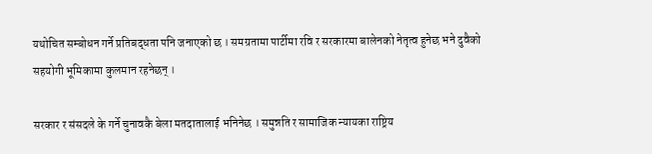यथोचित सम्बोधन गर्ने प्रतिबद्धता पनि जनाएको छ । समग्रतामा पार्टीमा रवि र सरकारमा बालेनको नेतृत्व हुनेछ भने दुवैको सहयोगी भूमिकामा कुलमान रहनेछन् ।

सरकार र संसदले के गर्ने चुनावकै बेला मतदातालाई भनिनेछ । समुन्नति र सामाजिक न्यायका राष्ट्रिय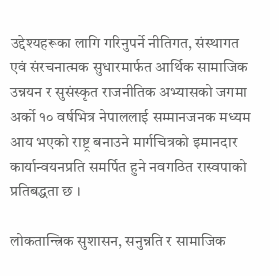उद्देश्यहरूका लागि गरिनुपर्ने नीतिगत, संस्थागत एवं संरचनात्मक सुधारमार्फत आर्थिक सामाजिक उन्नयन र सुसंस्कृत राजनीतिक अभ्यासको जगमा अर्को १० वर्षभित्र नेपाललाई सम्मानजनक मध्यम आय भएको राष्ट्र बनाउने मार्गचित्रको इमानदार कार्यान्वयनप्रति समर्पित हुने नवगठित रास्वपाको प्रतिबद्धता छ ।

लोकतान्त्रिक सुशासन, सनुन्नति र सामाजिक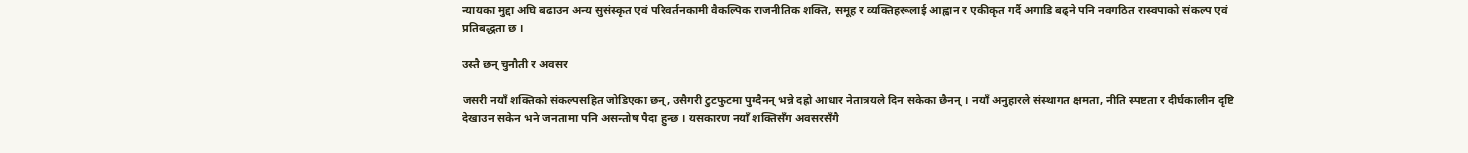न्यायका मुद्दा अघि बढाउन अन्य सुसंस्कृत एवं परिवर्तनकामी वैकल्पिक राजनीतिक शक्ति, समूह र व्यक्तिहरूलाई आह्वान र एकीकृत गर्दै अगाडि बढ्ने पनि नवगठित रास्वपाको संकल्प एवं प्रतिबद्धता छ ।

उस्तै छन् चुनौती र अवसर

जसरी नयाँ शक्तिको संकल्पसहित जोडिएका छन्, उसैगरी टुटफुटमा पुग्दैनन् भन्ने दह्रो आधार नेतात्रयले दिन सकेका छैनन् । नयाँ अनुहारले संस्थागत क्षमता, नीति स्पष्टता र दीर्घकालीन दृष्टि देखाउन सकेन भने जनतामा पनि असन्तोष पैदा हुन्छ । यसकारण नयाँ शक्तिसँग अवसरसँगै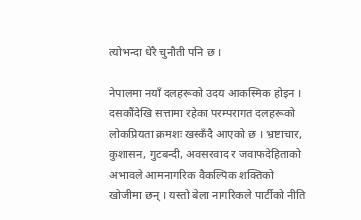त्योभन्दा धेरै चुनौती पनि छ ।

नेपालमा नयाँ दलहरूको उदय आकस्मिक होइन । दसकौंदेखि सत्तामा रहेका परम्परागत दलहरूको लोकप्रियता क्रमशः खस्कँदै आएको छ । भ्रष्टाचार, कुशासन, गुटबन्दी, अवसरवाद र जवाफदेहिताको अभावले आमनागरिक वैकल्पिक शक्तिको खोजीमा छन् । यस्तो बेला नागरिकले पार्टीको नीति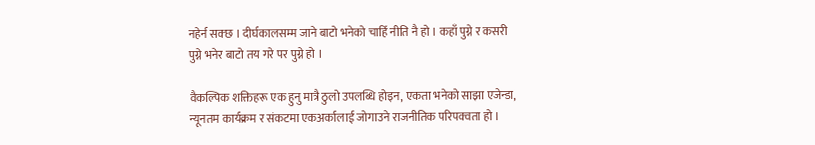नहेर्न सक्छ । दीर्घकालसम्म जाने बाटो भनेको चाहिँ नीति नै हो । कहाँ पुग्ने र कसरी पुग्ने भनेर बाटो तय गरे पर पुग्ने हो ।

वैकल्पिक शक्तिहरू एक हुनु मात्रै ठुलो उपलब्धि होइन, एकता भनेको साझा एजेन्डा, न्यूनतम कार्यक्रम र संकटमा एकअर्कालाई जोगाउने राजनीतिक परिपक्वता हो ।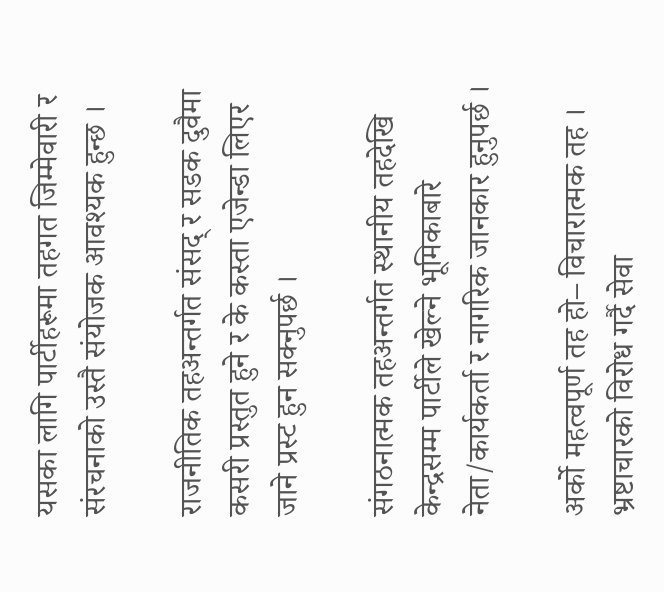यसका लागि पार्टीहरूमा तहगत जिम्मेवारी र संरचनाको उस्तै संयोजक आवश्यक हुन्छ ।

राजनीतिक तहअन्तर्गत संसद् र सडक दुवैमा कसरी प्रस्तुत हुने र के कस्ता एजेन्डा लिएर जाने प्रस्ट हुन सक्नुपर्छ ।

संगठनात्मक तहअन्तर्गत स्थानीय तहदेखि केन्द्रसम्म पार्टीले खेल्ने भूमिकाबारे नेता/कार्यकर्ता र नागरिक जानकार हुनुपर्छ ।

अर्को महत्वपूर्ण तह हो– विचारात्मक तह । भ्रष्टाचारको विरोध गर्दै सेवा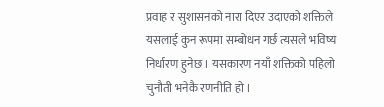प्रवाह र सुशासनको नारा दिएर उदाएको शक्तिले यसलाई कुन रूपमा सम्बोधन गर्छ त्यसले भविष्य निर्धारण हुनेछ । यसकारण नयाँ शक्तिको पहिलो चुनौती भनेकै रणनीति हो ।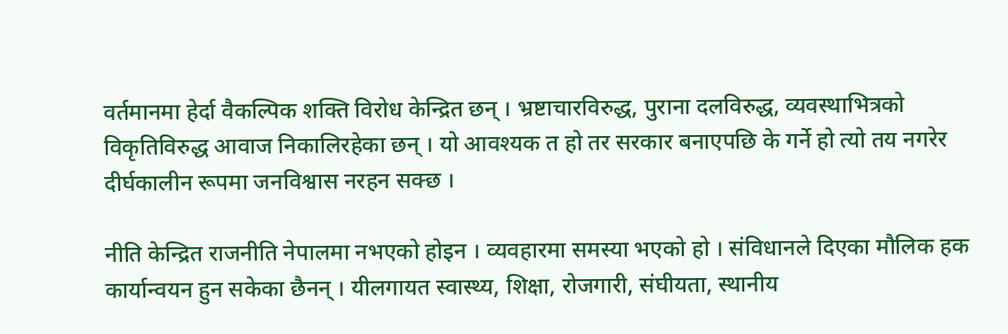वर्तमानमा हेर्दा वैकल्पिक शक्ति विरोध केन्द्रित छन् । भ्रष्टाचारविरुद्ध, पुराना दलविरुद्ध, व्यवस्थाभित्रको विकृतिविरुद्ध आवाज निकालिरहेका छन् । यो आवश्यक त हो तर सरकार बनाएपछि के गर्ने हो त्यो तय नगरेर दीर्घकालीन रूपमा जनविश्वास नरहन सक्छ ।

नीति केन्द्रित राजनीति नेपालमा नभएको होइन । व्यवहारमा समस्या भएको हो । संविधानले दिएका मौलिक हक कार्यान्वयन हुन सकेका छैनन् । यीलगायत स्वास्थ्य, शिक्षा, रोजगारी, संघीयता, स्थानीय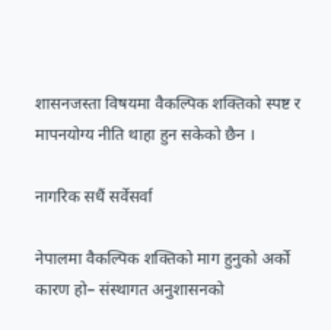शासनजस्ता विषयमा वैकल्पिक शक्तिको स्पष्ट र मापनयोग्य नीति थाहा हुन सकेको छैन ।

नागरिक सधैं सर्वेसर्वा

नेपालमा वैकल्पिक शक्तिको माग हुनुको अर्को कारण हो– संस्थागत अनुशासनको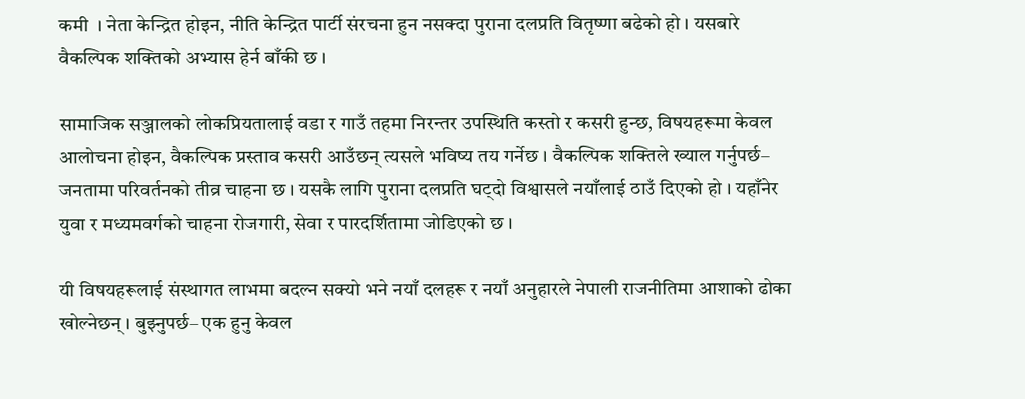कमी  । नेता केन्द्रित होइन, नीति केन्द्रित पार्टी संरचना हुन नसक्दा पुराना दलप्रति वितृष्णा बढेको हो । यसबारे वैकल्पिक शक्तिको अभ्यास हेर्न बाँकी छ ।

सामाजिक सञ्जालको लोकप्रियतालाई वडा र गाउँ तहमा निरन्तर उपस्थिति कस्तो र कसरी हुन्छ, विषयहरूमा केवल आलोचना होइन, वैकल्पिक प्रस्ताव कसरी आउँछन् त्यसले भविष्य तय गर्नेछ । वैकल्पिक शक्तिले ख्याल गर्नुपर्छ– जनतामा परिवर्तनको तीव्र चाहना छ । यसकै लागि पुराना दलप्रति घट्दो विश्वासले नयाँलाई ठाउँ दिएको हो । यहाँनेर युवा र मध्यमवर्गको चाहना रोजगारी, सेवा र पारदर्शितामा जोडिएको छ ।

यी विषयहरूलाई संस्थागत लाभमा बदल्न सक्यो भने नयाँ दलहरू र नयाँ अनुहारले नेपाली राजनीतिमा आशाको ढोका खोल्नेछन् । बुझ्नुपर्छ– एक हुनु केवल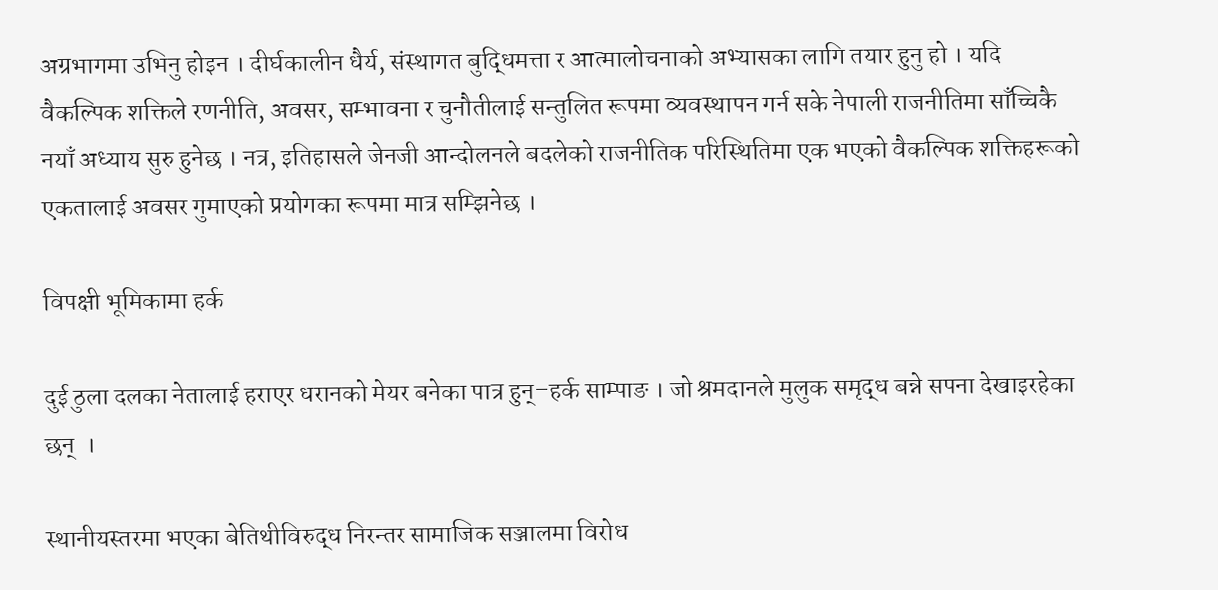अग्रभागमा उभिनु होइन । दीर्घकालीन धैर्य, संस्थागत बुद्धिमत्ता र आत्मालोचनाको अभ्यासका लागि तयार हुनु हो । यदि वैकल्पिक शक्तिले रणनीति, अवसर, सम्भावना र चुनौतीलाई सन्तुलित रूपमा व्यवस्थापन गर्न सके नेपाली राजनीतिमा साँच्चिकै नयाँ अध्याय सुरु हुनेछ । नत्र, इतिहासले जेनजी आन्दोलनले बदलेको राजनीतिक परिस्थितिमा एक भएको वैकल्पिक शक्तिहरूको एकतालाई अवसर गुमाएको प्रयोगका रूपमा मात्र सम्झिनेछ ।

विपक्षी भूमिकामा हर्क

दुई ठुला दलका नेतालाई हराएर धरानको मेयर बनेका पात्र हुन्–हर्क साम्पाङ । जो श्रमदानले मुलुक समृद्ध बन्ने सपना देखाइरहेका छन्  ।

स्थानीयस्तरमा भएका बेतिथीविरुद्ध निरन्तर सामाजिक सञ्जालमा विरोध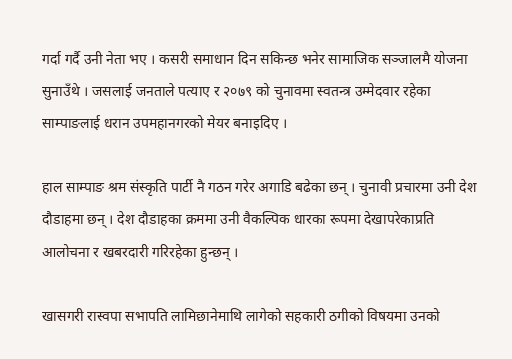गर्दा गर्दै उनी नेता भए । कसरी समाधान दिन सकिन्छ भनेर सामाजिक सञ्जालमै योजना सुनाउँथे । जसलाई जनताले पत्याए र २०७९ को चुनावमा स्वतन्त्र उम्मेदवार रहेका साम्पाङलाई धरान उपमहानगरको मेयर बनाइदिए ।

हाल साम्पाङ श्रम संस्कृति पार्टी नै गठन गरेर अगाडि बढेका छन् । चुनावी प्रचारमा उनी देश दौडाहमा छन् । देश दौडाहका क्रममा उनी वैकल्पिक धारका रूपमा देखापरेकाप्रति आलोचना र खबरदारी गरिरहेका हुन्छन् ।

खासगरी रास्वपा सभापति लामिछानेमाथि लागेको सहकारी ठगीको विषयमा उनको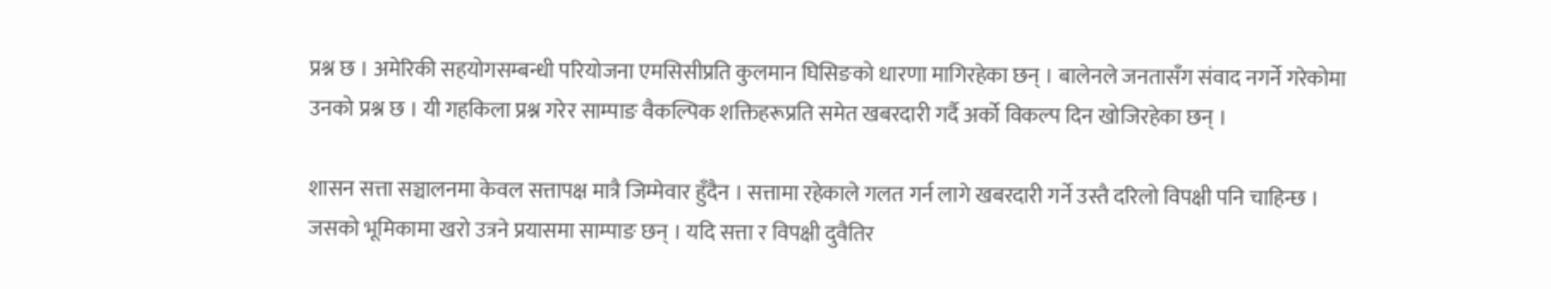प्रश्न छ । अमेरिकी सहयोगसम्बन्धी परियोजना एमसिसीप्रति कुलमान घिसिङको धारणा मागिरहेका छन् । बालेनले जनतासँग संवाद नगर्ने गरेकोमा उनको प्रश्न छ । यी गहकिला प्रश्न गरेर साम्पाङ वैकल्पिक शक्तिहरूप्रति समेत खबरदारी गर्दै अर्को विकल्प दिन खोजिरहेका छन् ।

शासन सत्ता सञ्चालनमा केवल सत्तापक्ष मात्रै जिम्मेवार हुँदैन । सत्तामा रहेकाले गलत गर्न लागे खबरदारी गर्ने उस्तै दरिलो विपक्षी पनि चाहिन्छ । जसको भूमिकामा खरो उत्रने प्रयासमा साम्पाङ छन् । यदि सत्ता र विपक्षी दुवैतिर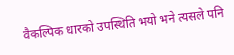वैकल्पिक धारको उपस्थिति भयो भने त्यसले पनि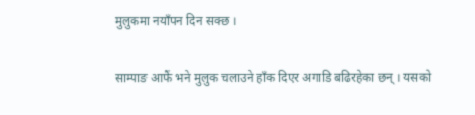मुलुकमा नयाँपन दिन सक्छ ।

साम्पाङ आफैं भने मुलुक चलाउने हाँक दिएर अगाडि बढिरहेका छन् । यसको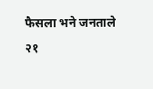फैसला भने जनताले २१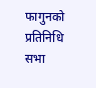फागुनको प्रतिनिधि सभा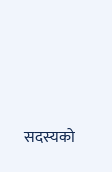सदस्यको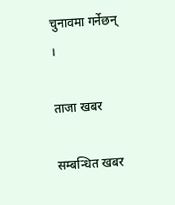चुनावमा गर्नेछन् ।

ताजा खबर

सम्बन्धित खबर